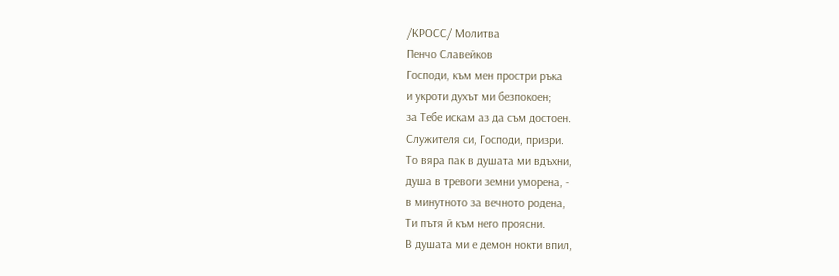/КРОСС/ Молитва
Пенчо Славейков
Господи, към мен простри ръка
и укроти духът ми безпокоен;
за Тебе искам аз да съм достоен.
Служителя си, Господи, призри.
То вяра пак в душата ми вдъхни,
душа в тревоги земни уморена, -
в минутното за вечното родена,
Ти пътя й към него проясни.
В душата ми е демон нокти впил,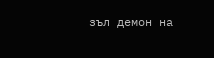зъл демон на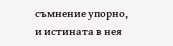съмнение упорно,
и истината в нея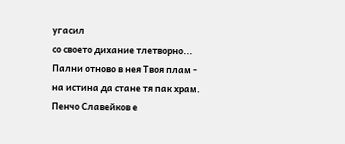угасил
со своето дихание тлетворно...
Пални отново в нея Твоя плам -
на истина да стане тя пак храм.
Пенчо Славейков е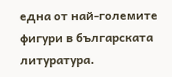една от най-големите фигури в българската литуратура.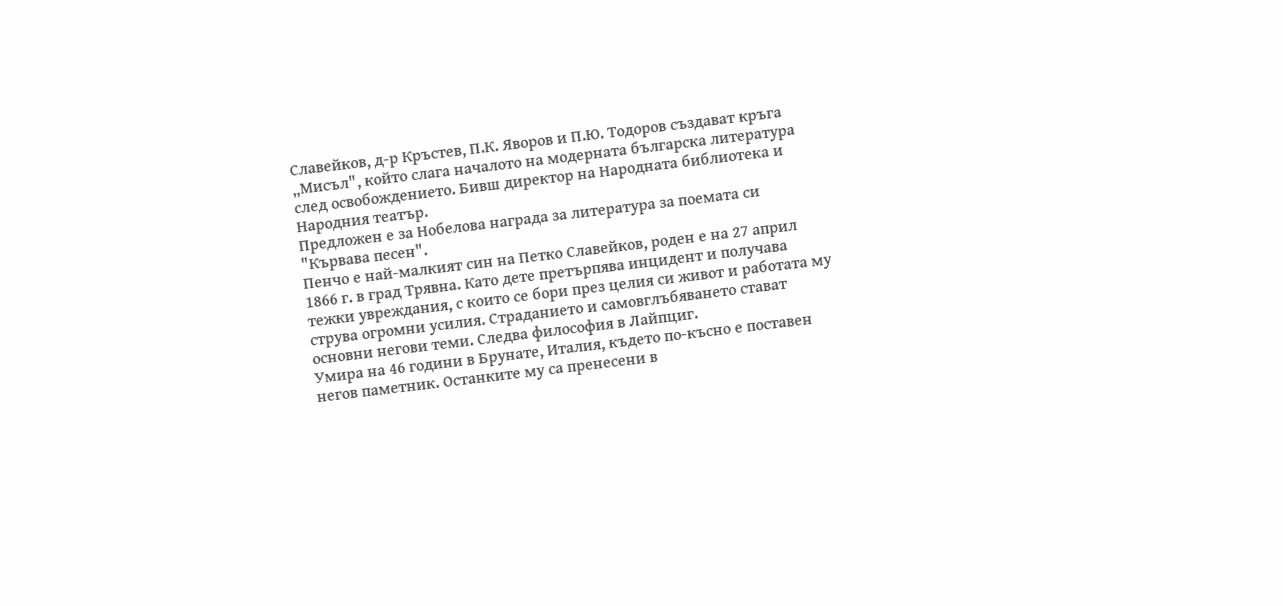Славейков, д-р Кръстев, П.К. Яворов и П.Ю. Тодоров създават кръга „Мисъл", който слага началото на модерната българска литература след освобождението. Бивш директор на Народната библиотека и Народния театър.
Предложен е за Нобелова награда за литература за поемата си "Кървава песен".
Пенчо е най-малкият син на Петко Славейков, роден е на 27 април 1866 г. в град Трявна. Като дете претърпява инцидент и получава тежки увреждания, с които се бори през целия си живот и работата му струва огромни усилия. Страданието и самовглъбяването стават основни негови теми. Следва философия в Лайпциг.
Умира на 46 години в Брунате, Италия, където по-късно е поставен негов паметник. Останките му са пренесени в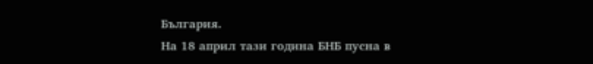България.
На 18 април тази година БНБ пусна в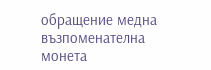обращение медна възпоменателна монета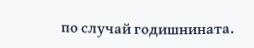по случай годишнината.